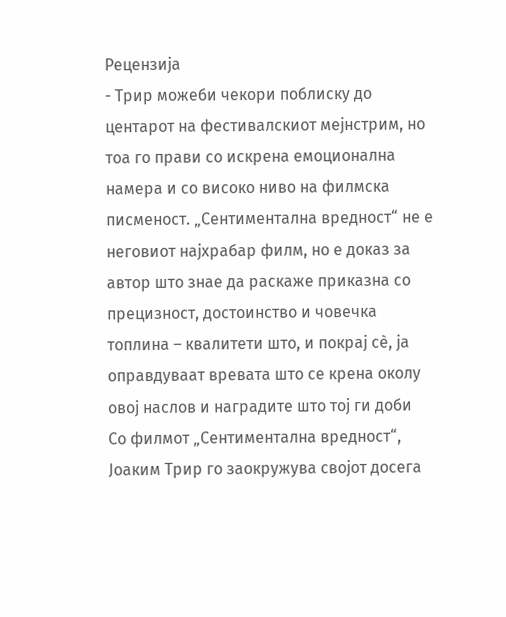Рецензија
- Трир можеби чекори поблиску до центарот на фестивалскиот мејнстрим, но тоа го прави со искрена емоционална намера и со високо ниво на филмска писменост. „Сентиментална вредност“ не е неговиот најхрабар филм, но е доказ за автор што знае да раскаже приказна со прецизност, достоинство и човечка топлина – квалитети што, и покрај сè, ја оправдуваат вревата што се крена околу овој наслов и наградите што тој ги доби
Со филмот „Сентиментална вредност“, Јоаким Трир го заокружува својот досега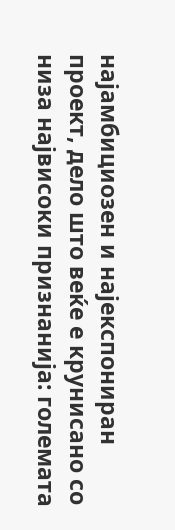најамбициозен и најекспониран проект, дело што веќе е крунисано со низа највисоки признанија: големата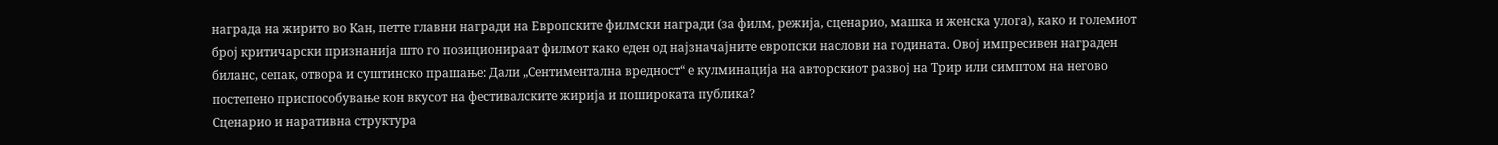награда на жирито во Кан, петте главни награди на Европските филмски награди (за филм, режија, сценарио, машка и женска улога), како и големиот број критичарски признанија што го позиционираат филмот како еден од најзначајните европски наслови на годината. Овој импресивен награден биланс, сепак, отвора и суштинско прашање: Дали „Сентиментална вредност“ е кулминација на авторскиот развој на Трир или симптом на негово постепено приспособување кон вкусот на фестивалските жирија и пошироката публика?
Сценарио и наративна структура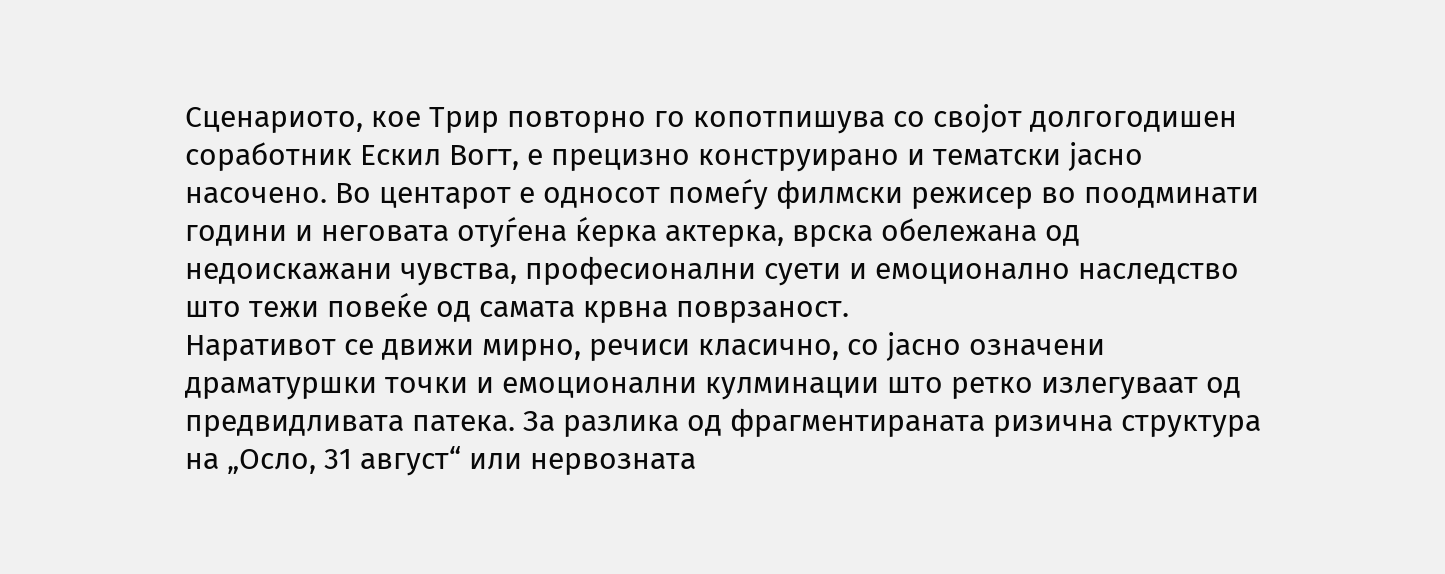Сценариото, кое Трир повторно го копотпишува со својот долгогодишен соработник Ескил Вогт, е прецизно конструирано и тематски јасно насочено. Во центарот е односот помеѓу филмски режисер во поодминати години и неговата отуѓена ќерка актерка, врска обележана од недоискажани чувства, професионални суети и емоционално наследство што тежи повеќе од самата крвна поврзаност.
Наративот се движи мирно, речиси класично, со јасно означени драматуршки точки и емоционални кулминации што ретко излегуваат од предвидливата патека. За разлика од фрагментираната ризична структура на „Осло, 31 август“ или нервозната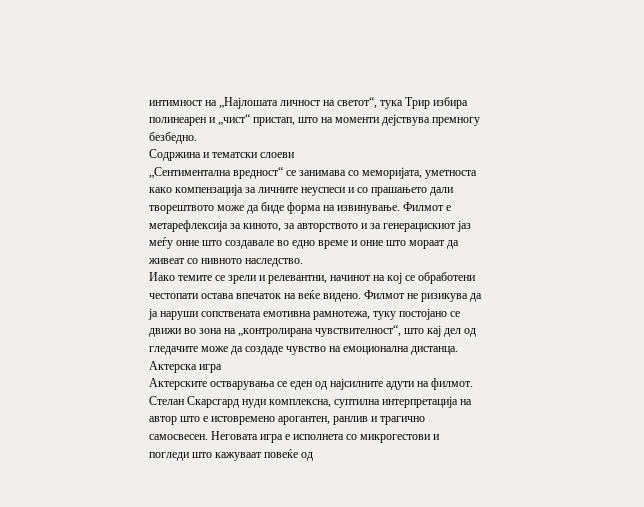интимност на „Најлошата личност на светот“, тука Трир избира полинеарен и „чист“ пристап, што на моменти дејствува премногу безбедно.
Содржина и тематски слоеви
„Сентиментална вредност“ се занимава со меморијата, уметноста како компензација за личните неуспеси и со прашањето дали творештвото може да биде форма на извинување. Филмот е метарефлексија за киното, за авторството и за генерацискиот јаз меѓу оние што создавале во едно време и оние што мораат да живеат со нивното наследство.
Иако темите се зрели и релевантни, начинот на кој се обработени честопати остава впечаток на веќе видено. Филмот не ризикува да ја наруши сопствената емотивна рамнотежа, туку постојано се движи во зона на „контролирана чувствителност“, што кај дел од гледачите може да создаде чувство на емоционална дистанца.
Актерска игра
Актерските остварувања се еден од најсилните адути на филмот. Стелан Скарсгард нуди комплексна, суптилна интерпретација на автор што е истовремено арогантен, ранлив и трагично самосвесен. Неговата игра е исполнета со микрогестови и погледи што кажуваат повеќе од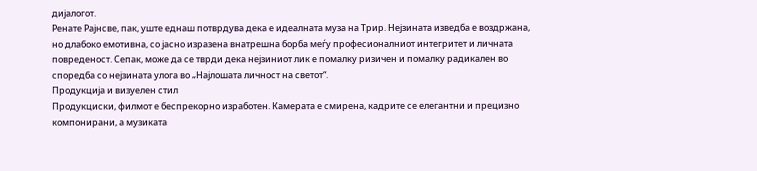дијалогот.
Ренате Рајнсве, пак, уште еднаш потврдува дека е идеалната муза на Трир. Нејзината изведба е воздржана, но длабоко емотивна, со јасно изразена внатрешна борба меѓу професионалниот интегритет и личната повреденост. Сепак, може да се тврди дека нејзиниот лик е помалку ризичен и помалку радикален во споредба со нејзината улога во „Најлошата личност на светот“.
Продукција и визуелен стил
Продукциски, филмот е беспрекорно изработен. Камерата е смирена, кадрите се елегантни и прецизно компонирани, а музиката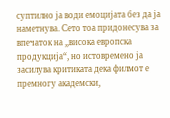суптилно ја води емоцијата без да ја наметнува. Сето тоа придонесува за впечаток на „висока европска продукција“, но истовремено ја засилува критиката дека филмот е премногу академски,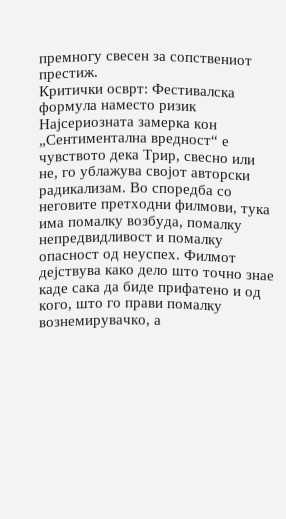премногу свесен за сопствениот престиж.
Критички осврт: Фестивалска формула наместо ризик
Најсериозната замерка кон „Сентиментална вредност“ е чувството дека Трир, свесно или не, го ублажува својот авторски радикализам. Во споредба со неговите претходни филмови, тука има помалку возбуда, помалку непредвидливост и помалку опасност од неуспех. Филмот дејствува како дело што точно знае каде сака да биде прифатено и од кого, што го прави помалку вознемирувачко, а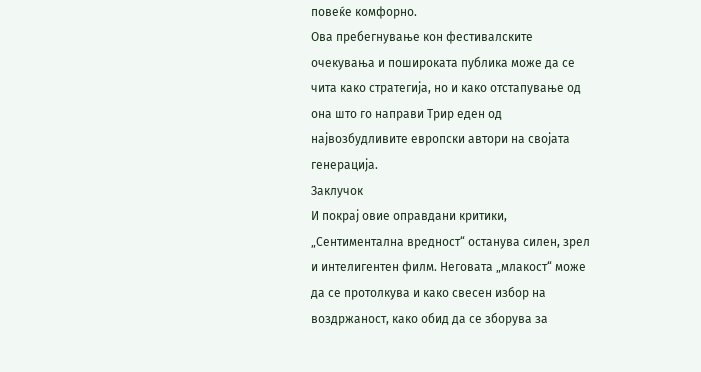повеќе комфорно.
Ова пребегнување кон фестивалските очекувања и пошироката публика може да се чита како стратегија, но и како отстапување од она што го направи Трир еден од највозбудливите европски автори на својата генерација.
Заклучок
И покрај овие оправдани критики, „Сентиментална вредност“ останува силен, зрел и интелигентен филм. Неговата „млакост“ може да се протолкува и како свесен избор на воздржаност, како обид да се зборува за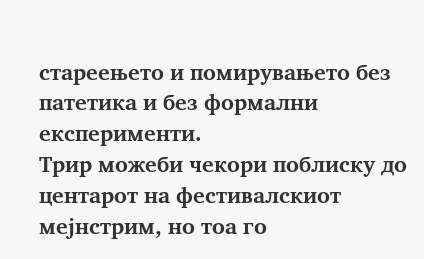стареењето и помирувањето без патетика и без формални експерименти.
Трир можеби чекори поблиску до центарот на фестивалскиот мејнстрим, но тоа го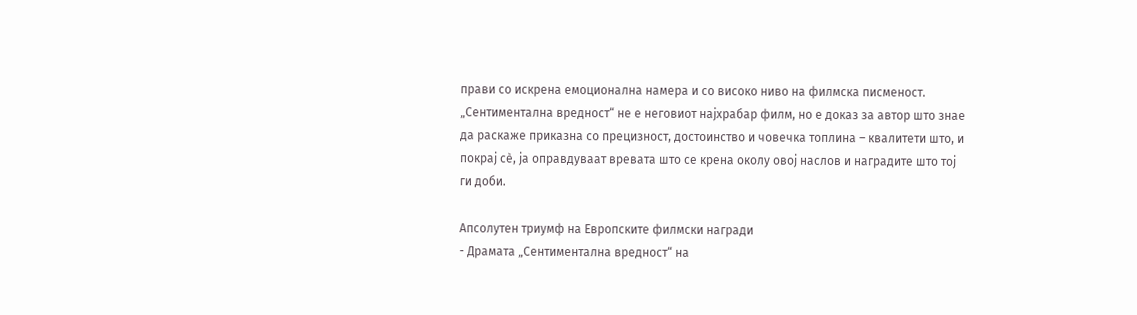прави со искрена емоционална намера и со високо ниво на филмска писменост. „Сентиментална вредност“ не е неговиот најхрабар филм, но е доказ за автор што знае да раскаже приказна со прецизност, достоинство и човечка топлина – квалитети што, и покрај сè, ја оправдуваат вревата што се крена околу овој наслов и наградите што тој ги доби.

Апсолутен триумф на Европските филмски награди
- Драмата „Сентиментална вредност“ на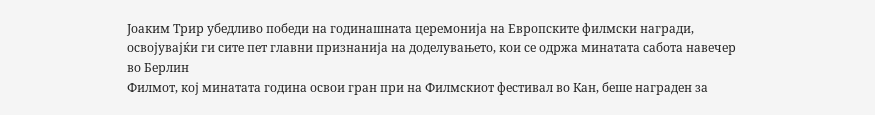Јоаким Трир убедливо победи на годинашната церемонија на Европските филмски награди, освојувајќи ги сите пет главни признанија на доделувањето, кои се одржа минатата сабота навечер во Берлин
Филмот, кој минатата година освои гран при на Филмскиот фестивал во Кан, беше награден за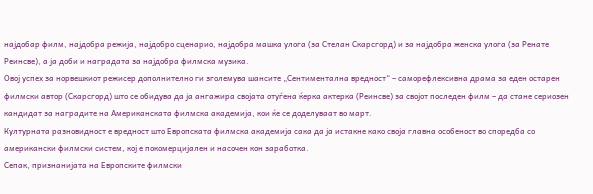најдобар филм, најдобра режија, најдобро сценарио, најдобра машка улога (за Стелан Скарсгорд) и за најдобра женска улога (за Ренате Реинсве), а ја доби и наградата за најдобра филмска музика.
Овој успех за норвешкиот режисер дополнително ги зголемува шансите „Сентиментална вредност“ – саморефлексивна драма за еден остарен филмски автор (Скарсгорд) што се обидува да ја ангажира својата отуѓена ќерка актерка (Реинсве) за својот последен филм – да стане сериозен кандидат за наградите на Американската филмска академија, кои ќе се доделуваат во март.
Културната разновидност е вредност што Европската филмска академија сака да ја истакне како своја главна особеност во споредба со американски филмски систем, кој е покомерцијален и насочен кон заработка.
Сепак, признанијата на Европските филмски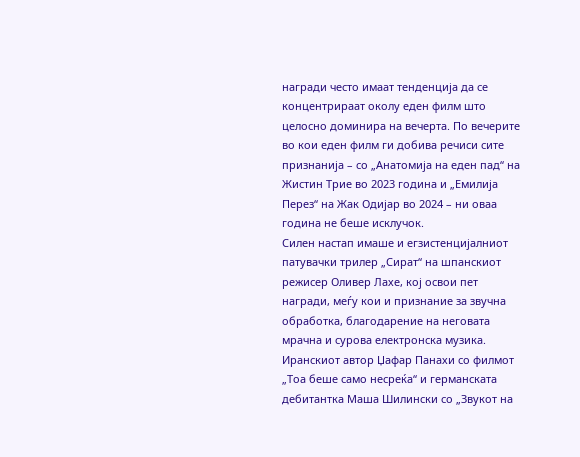награди често имаат тенденција да се концентрираат околу еден филм што целосно доминира на вечерта. По вечерите во кои еден филм ги добива речиси сите признанија – со „Анатомија на еден пад“ на Жистин Трие во 2023 година и „Емилија Перез“ на Жак Одијар во 2024 – ни оваа година не беше исклучок.
Силен настап имаше и егзистенцијалниот патувачки трилер „Сират“ на шпанскиот режисер Оливер Лахе, кој освои пет награди, меѓу кои и признание за звучна обработка, благодарение на неговата мрачна и сурова електронска музика.
Иранскиот автор Џафар Панахи со филмот „Тоа беше само несреќа“ и германската дебитантка Маша Шилински со „Звукот на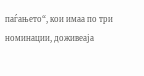паѓањето“, кои имаа по три номинации, доживеаја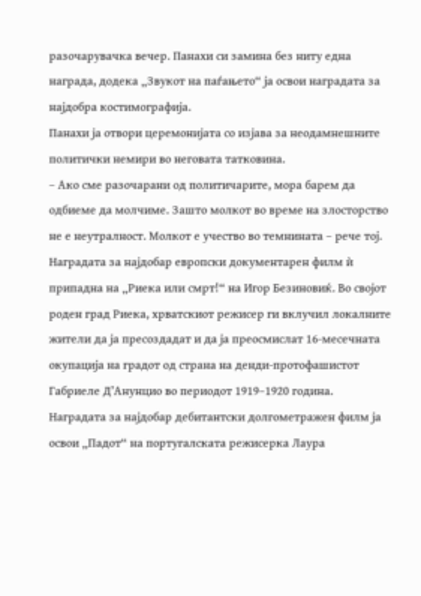разочарувачка вечер. Панахи си замина без ниту една награда, додека „Звукот на паѓањето“ ја освои наградата за најдобра костимографија.
Панахи ја отвори церемонијата со изјава за неодамнешните политички немири во неговата татковина.
– Ако сме разочарани од политичарите, мора барем да одбиеме да молчиме. Зашто молкот во време на злосторство не е неутралност. Молкот е учество во темнината – рече тој.
Наградата за најдобар европски документарен филм ѝ припадна на „Риека или смрт!“ на Игор Безиновиќ. Во својот роден град Риека, хрватскиот режисер ги вклучил локалните жители да ја пресоздадат и да ја преосмислат 16-месечната окупација на градот од страна на денди-протофашистот Габриеле Д’Анунцио во периодот 1919–1920 година.
Наградата за најдобар дебитантски долгометражен филм ја освои „Падот“ на португалската режисерка Лаура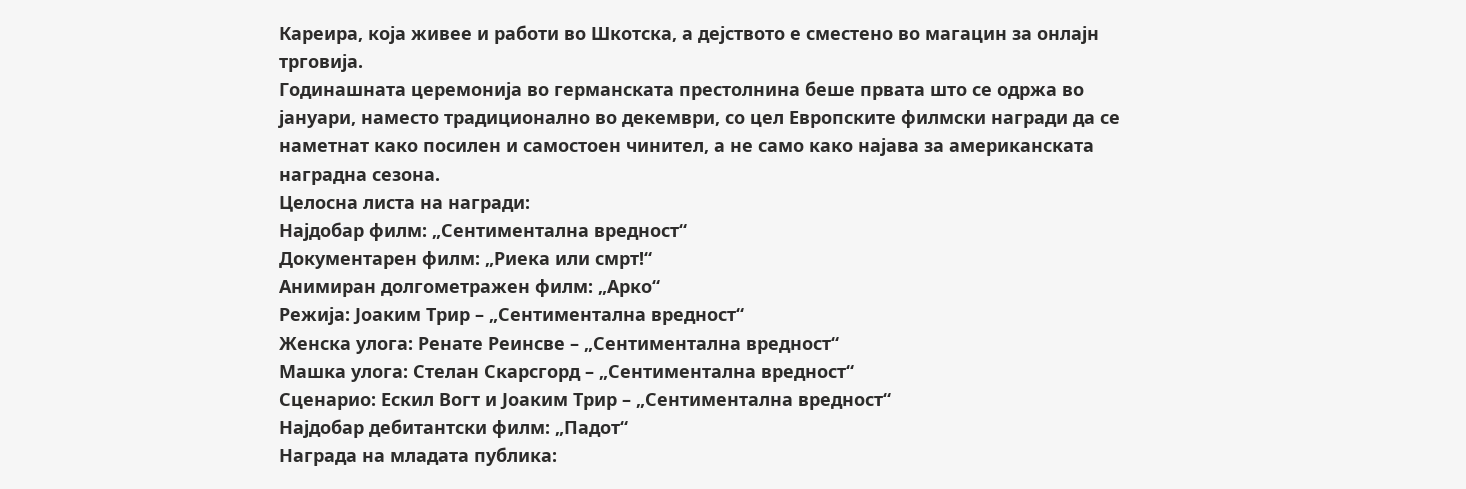Кареира, која живее и работи во Шкотска, а дејството е сместено во магацин за онлајн трговија.
Годинашната церемонија во германската престолнина беше првата што се одржа во јануари, наместо традиционално во декември, со цел Европските филмски награди да се наметнат како посилен и самостоен чинител, а не само како најава за американската наградна сезона.
Целосна листа на награди:
Најдобар филм: „Сентиментална вредност“
Документарен филм: „Риека или смрт!“
Анимиран долгометражен филм: „Арко“
Режија: Јоаким Трир – „Сентиментална вредност“
Женска улога: Ренате Реинсве – „Сентиментална вредност“
Машка улога: Стелан Скарсгорд – „Сентиментална вредност“
Сценарио: Ескил Вогт и Јоаким Трир – „Сентиментална вредност“
Најдобар дебитантски филм: „Падот“
Награда на младата публика: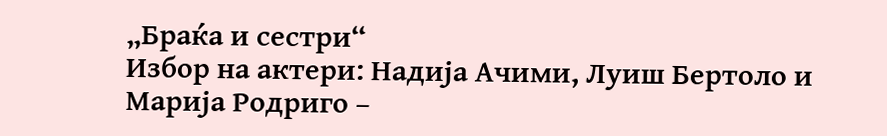„Браќа и сестри“
Избор на актери: Надија Ачими, Луиш Бертоло и Марија Родриго –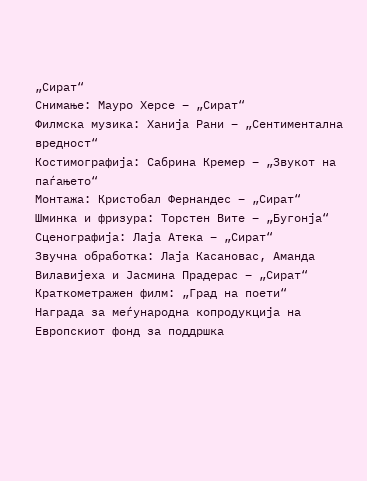„Сират“
Снимање: Мауро Херсе – „Сират“
Филмска музика: Ханија Рани – „Сентиментална вредност“
Костимографија: Сабрина Кремер – „Звукот на паѓањето“
Монтажа: Кристобал Фернандес – „Сират“
Шминка и фризура: Торстен Вите – „Бугонја“
Сценографија: Лаја Атека – „Сират“
Звучна обработка: Лаја Касановас, Аманда Вилавијеха и Јасмина Прадерас – „Сират“
Краткометражен филм: „Град на поети“
Награда за меѓународна копродукција на Европскиот фонд за поддршка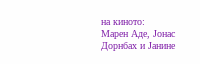на киното:
Марен Аде, Јонас Дорнбах и Јанине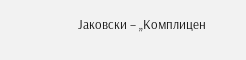Јаковски – „Комплицен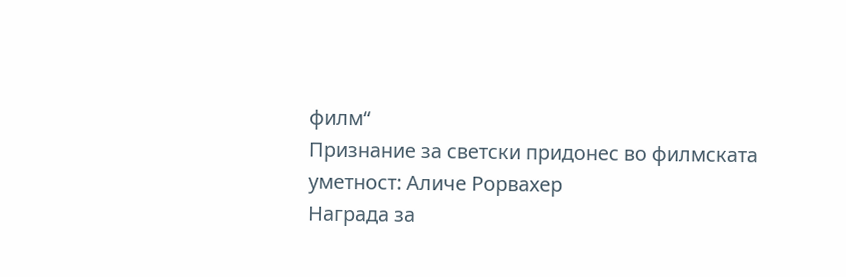филм“
Признание за светски придонес во филмската уметност: Аличе Рорвахер
Награда за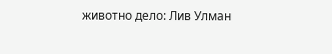животно дело: Лив Улман